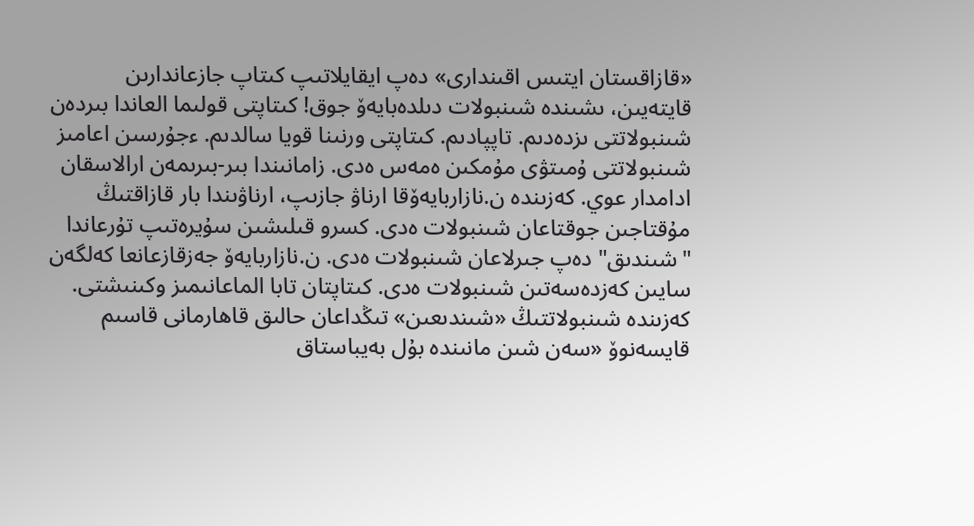«قازاقستان ايتىس اقىندارى» دەپ ايقايلاتىپ كىتاپ جازعاندارىن قايتەيىن، ىشىندە شىنبولات دىلدەبايەۆ جوق! كىتاپتى قولىما العاندا بىردەن شىنبولاتتى ىزدەدىم. تاپپادىم. كىتاپتى ورنىنا قويا سالدىم. ءجۇرسىن اعامىز شىنبولاتتى ۇمىتۋى مۇمكىن ەمەس ەدى. زامانىندا بىر-بىرىمەن ارالاسقان ادامدار عوي. كەزىندە ن.نازاربايەۆقا ارناۋ جازىپ، ارناۋىندا بار قازاقتىڭ مۇقتاجىن جوقتاعان شىنبولات ەدى. كسرو قىلىشىن سۇيرەتىپ تۇرعاندا "شىندىق" دەپ جىرلاعان شىنبولات ەدى. ن.نازاربايەۆ جەزقازعانعا كەلگەن سايىن كەزدەسەتىن شىنبولات ەدى. كىتاپتان تابا الماعانىمىز وكىنىشتى. كەزىندە شىنبولاتتىڭ «شىندىعىن» تىڭداعان حالىق قاھارمانى قاسىم قايسەنوۆ «سەن شىن مانىندە بۇل بەيباستاق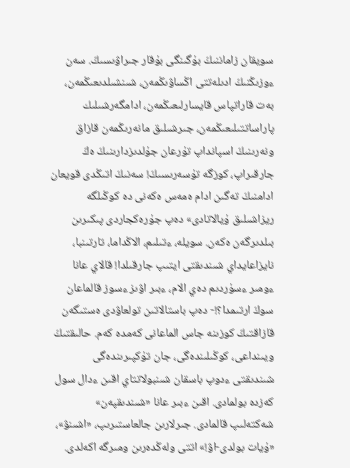سويقان زاماننىڭ بۇگىنگى بۇقار جىراۋىسىڭ. سەن ءوزىڭنىڭ ادىلەتتى اڭساۋىڭمەن، شىنشىلدىعىڭمەن، بەت قاراتپاس قايسارلىعىڭمەن، ادامگەرشىلىك پاراساتتىلىعىڭمەن، جىرشىلىق مانەرىڭمەن قازاق ونەرىنىڭ اسپانداپ تۇرعان جۇلدىزدارىنىڭ ەڭ جارقىراپ، كوزگە تۇسەرىسىڭ! سەنىڭ اتىڭدى قويعان ادامنىڭ تەگىن ادام ەمەس ەكەنى دە كوڭىلگە ريزاشىلىق ۇيالاتادى» دەپ جۇرەكجاردى پىكىرىن بىلدىرگەن ەكەن. سويلە، ءتىلىم، الاڭداما، تارتىنبا، نايزاعايداي شىندىقتى ايتىپ جارقىلدا! قالاي عانا ءومىر ءسۇردىم دەي الام، ءبىر اۋىز ءسوز قالماعان سوڭ ارتىمدا؟!- دەپ باستالاتىن تولعاۋدى ەستىگەن قازاقتىڭ كوزىنە جاس الماعانى كەمدە كەم. حالىقتىڭ ويىنداعى، كوڭىلىندەگى، جان تۇكپىرىندەگى شىندىقتى ءدوپ باسقان شىنبولاتتاي اقىن ءدال سول كەزدە بولمادى. اقىن ءبىر عانا «شىندىقپەن» شەكتەلىپ قالمادى. جىرلارىن جالعاستىرىپ، «اشىنۋ»، «ۇيات بولدى-اۋ!» اتتى ولەڭدەرىن ومىرگە اكەلدى.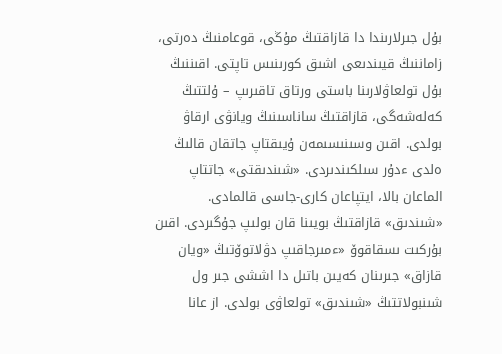بۇل جىرلارىندا دا قازاقتىڭ مۇڭى، قوعامنىڭ دەرتى، زاماننىڭ قيىندىعى اشىق كورىنىس تاپتى. اقىننىڭ بۇل تولعاۋلارىنا باستى ورتاق تاقىرىپ – ۇلتتىڭ كەلەشەگى، قازاقتىڭ ساناسىنىڭ ويانۋى ارقاۋ بولدى. اقىن وسىنىسىمەن ۇيىقتاپ جاتقان قالىڭ ەلدى ءدۇر سىلكىندىردى. «شىندىقتى» جاتتاپ الماعان بالا، ايتپاعان كارى-جاسى قالمادى. «شىندىق» قازاقتىڭ بويىنا قان بولىپ جۇگىردى. اقىن بۇركىت ىسقاقوۆ «ءمىرجاقىپ دۋلاتوۆتىڭ «ويان قازاق» جىرىنان كەيىن باتىل دا اششى جىر ول شىنبولاتتىڭ «شىندىق» تولعاۋى بولدى. از عانا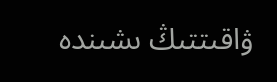ۋاقىتتىڭ ىشىندە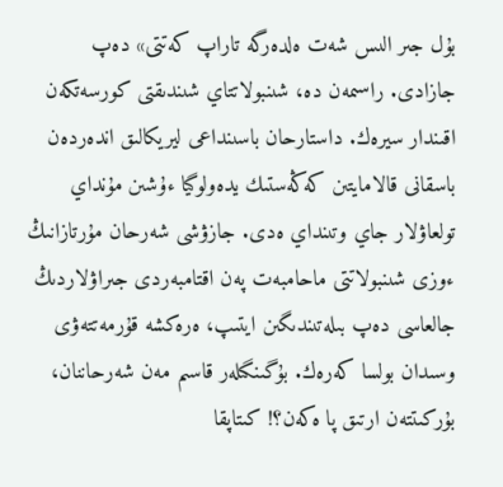بۇل جىر الىس شەت ەلدەرگە تاراپ كەتتى» دەپ جازادى. راسىمەن دە، شىنبولاتتاي شىندىقتى كورسەتكەن اقىندار سيرەك. داستارحان باسىنداعى ليريكالىق اندەردەن باسقانى قالامايتىن كەڭەستىك يدەولوگيا ءۇشىن مۇنداي تولعاۋلار جاي وتىنداي ەدى. جازۋشى شەرحان مۇرتازانىڭ ءوزى شىنبولاتتى ماحامبەت پەن اقتامبەردى جىراۋلاردىڭ جالعاسى دەپ بىلەتىندىگىن ايتىپ، ەرەكشە قۇرمەتتەۋى وسىدان بولسا كەرەك. بۇگىنگىلەر قاسىم مەن شەرحاننان، بۇركىتتەن ارتىق پا ەكەن؟! كىتاپقا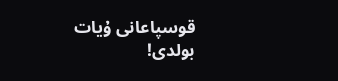قوسپاعانى ۇيات بولدى!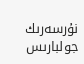نۇرسەرىك جولبارىس